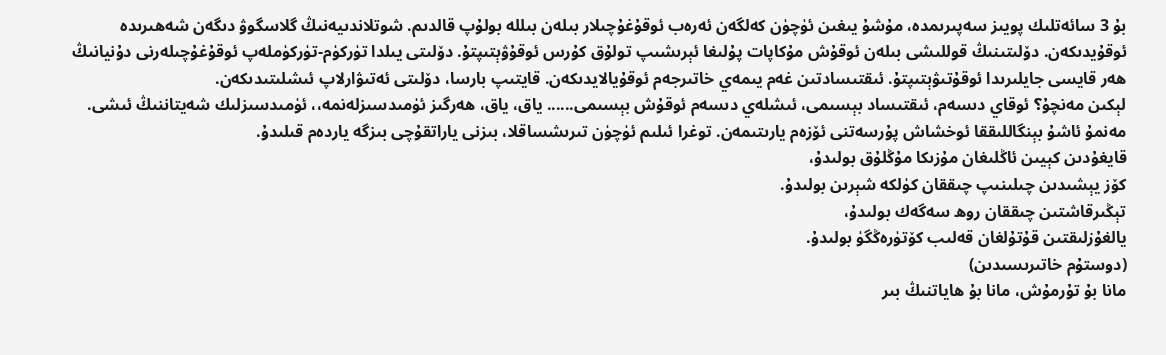بۇ 3 سائەتلىك پويىز سەپىرىمدە، مۇشۇ يىغىن ئۈچۈن كەلگەن ئەرەب ئوقۇغۇچىلار بىلەن بىللە بولۇپ قالدىم. شوتلاندىيەنىڭ گلاسگوۋ دىگەن شەھىرىدە ئوقۇيدىكەن. دۆلىتىنىڭ قوللىشى بىلەن ئوقۇش مۇكاپات پۇلىغا ئېرىشىپ تولۇق كۇرس ئوقۇۋېتىپتۇ. دۆلىتى يىلدا تۈركۈم-تۈركۈملەپ ئوقۇغۇچىلەرنى دۇنيانىڭ ھەر قايسى جايلىرىدا ئوقۇتىۋېتىپتۇ. ئىقتىسادتىن غەم يىمەي خاتىرجەم ئوقۇيالايدىكەن. قايتىپ بارسا، دۆلىتى ئەتىۋارلاپ ئىشلىتىدىكەن.
لېكىن مەنچۇ؟ ئوقاي دىسەم، ئىقتىساد بېسىمى، ئىشلەي دىسەم ئوقۇش بېسىمى...... ياق، ياق، ھەرگىز ئۈمىدسىزلەنمە،، ئۈمىدسىزلىك شەيتاننىڭ ئىشى. مەنمۇ ئاشۇ بېنگاللىققا ئوخشاش پۇرسەتنى ئۆزەم يارىتىمەن. توغرا ئىلىم ئۈچۈن تىرىشساقلا، بىزنى ياراتقۇچى بىزگە ياردەم قىلىدۇ.
قايغۇدىن كېيىن ئاڭلىغان مۇزىكا مۇڭلۇق بولىدۇ،
كۆز يېشىدىن چىلىنىپ چىققان كۈلكە شېرىن بولىدۇ.
تېڭىرقاشتىن چىققان روھ سەگەك بولىدۇ،
يالغۇزلىقتىن قۇتۇلغان قەلىب كۆتۈرەڭگۈ بولىدۇ.
(دوستۇم خاتىرىسىدىن)
مانا بۇ تۇرمۇش، مانا بۇ ھاياتنىڭ بىر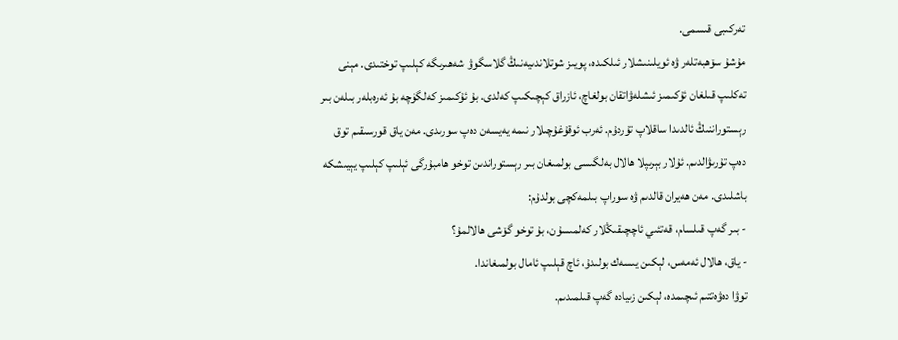تەركىبى قىسمى.
مۇشۇ سۆھبەتلەر ۋە ئويلىنىشلار ئىلكىدە، پويىز شوتلاندىيەنىڭ گلاسگوۋ شەھىرىگە كېلىپ توختىدى. مېنى تەكلىپ قىلغان ئۇكىمىز ئىشلەۋاتقان بولغاچ، ئازراق كېچىكىپ كەلدى. بۇ ئۇكىمىز كەلگۈچە بۇ ئەرەبلەر بىلەن بىر رېستوراننىڭ ئالدىدا ساقلاپ تۇردۇم. ئەرب ئوقۇغۇچىلار نىمە يەيسەن دەپ سورىدى. مەن ياق قورسىقىم توق دەپ تۇرىۋالدىم. ئۇلار بېرىپلا ھالال بەلگىسى بولمىغان بىر رېستوراندىن توخو ھامبۇرگى ئېلىپ كېلىپ يېيىشكە باشلىدى. مەن ھەيران قالدىم ۋە سوراپ بىلمەكچى بولدۇم:
- بىر گەپ قىلسام، قەتئىي ئاچچىقىڭلار كەلمىسۇن، بۇ توخو گۆشى ھالالمۇ؟
- ياق، ھالال ئەمەس، لېكىن يىسەك بولىدۇ، ئاچ قېلىپ ئامال بولمىغاندا.
توۋا دەۋەتتىم ئىچىمدە، لېكىن زىيادە گەپ قىلمىدىم.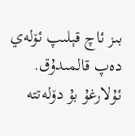بىز ئاچ قېلىپ ئۆلەي دەپ قالمىدۇق. ئۇلارغۇ بۇ دۆلەتتە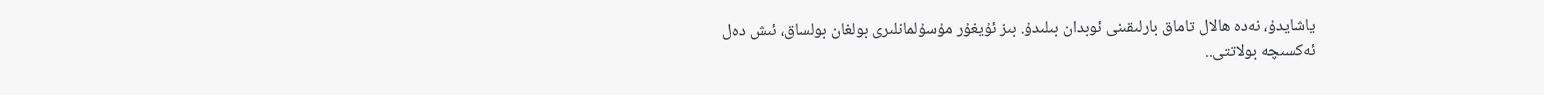ياشايدۇ، نەدە ھالال تاماق بارلىقىنى ئوبدان بىلىدۇ. بىز ئۇيغۇر مۇسۇلمانلىرى بولغان بولساق، ئىش دەل ئەكسىچە بولاتتى..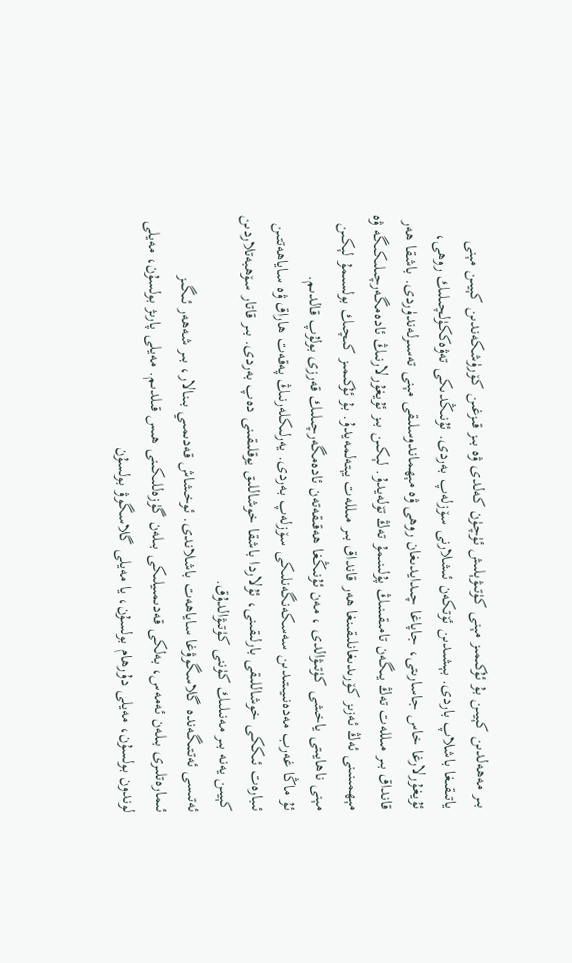بىر مەھەلدىن كېيىن بۇ ئۇكىمىز مېنى كۈتىۋېلىش ئۈچۈن كەلدى ۋە بىز قىزغىن كۆرۈشكەندىن كېيىن مېنى ياتىقىغا باشلاپ باردى. بېشىدىن ئۆتكەن ئىشلارنى سۆزلەپ بەردى. ئۇنىڭدىكى تەۋەككۈلچىلىك روھى، ئۇيغۇرلارغا خاس جاسارىتى، جاپاغا چىدايدىغان روھى ۋە مېھماندوسلىقى مېنى تەسىرلەندۈردى. باشقا ھەر قانداق بىر مىللەت تەڭ يىگەن تامىقىنىڭ پۇلىنىمۇ تەڭ تۆلەيدۇ. لېكىن بىز ئۇيغۇرلارنىڭ ئادەمگەرچىلىكىگە ۋە مېھمىنىنى ئەڭ ئەزىز كۆرىدىغانلىقىنغا ھەر قانداق بىر مىللەت يېتەلمەيدۇ. بۇ ئۇكىمىز كىچىك بولسىمۇ لېكىن مېنى ناھايىتى ياخشى كۈتىۋالدى ، مەن ئۇنىڭغا ھەقىقەتەن ئادەمگەرچىلىك قەرزى بولۇپ قالدىم.
ئۇ ماڭا غەرب مەدەنىيىتىدىن سەسكەنگەنلىكى سۆزلەپ بەردى. يەرلىكلەرنىڭ پەقەت ھاراق ۋە ساياھەتتىن ئىبارەت ئىككى خوشاللىقى بارلىقىنى، ئۇلاردا باشقا خوشاللىق يوقلىقىنى دەپ بەردى. بىر قاتار سۆھبەتلاردىن كېيىن يەنە بىر مەنىلىك كۈننى كۈتىۋالدۇق.
ئەتىسى ئەتتىگەندە گلاسگوۋغا ساياھەت باشلاندى. ئوخشاش قەدىمىي بىنالار، بىر شەھەر ئىگىز ئىمارەتلىرى بىلەن ئەمەس، بەلكى قەدىمىيلىكى بىلەن گۈزەللىكىنى ھىس قىلدىم. مەيلى پارىژ بولسۇن، مەيلى لوندون بولسۇن، مەيلى دۇرھام بولسۇن، يا مەيلى گلاسگوۋ بولسۇن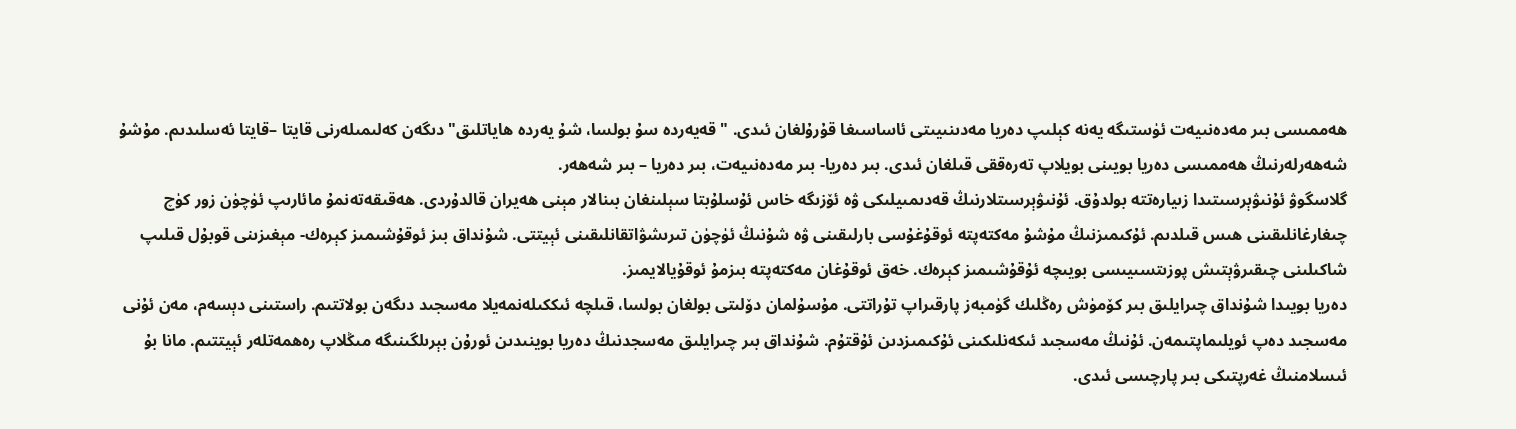ھەممىسى بىر مەدەنىيەت ئۈستىگە يەنە كېلىپ دەريا مەدىنىيىتى ئاساسىغا قۇرۇلغان ئىدى. " قەيەردە سۇ بولسا، شۇ يەردە ھاياتلىق" دىگەن كەلىمىلەرنى قايتا –قايتا ئەسلىدىم. مۇشۇ شەھەرلەرنىڭ ھەممىسى دەريا بويىنى بويلاپ تەرەققى قىلغان ئىدى. بىر دەريا- بىر مەدەنىيەت، بىر دەريا – بىر شەھەر.
گلاسگوۋ ئۇنىۋېرسىتىدا زىيارەتتە بولدۇق. ئۇنىۋېرسىتلارنىڭ قەدىمىيلىكى ۋە ئۆزىگە خاس ئۇسلۇبتا سېلىنغان بىنالار مېنى ھەيران قالدۇردى. ھەقىقەتەنمۇ مائارىپ ئۈچۈن زور كۈچ چىغارغانلىقىنى ھىس قىلدىم. ئۇكىمىزنىڭ مۇشۇ مەكتەپتە ئوقۇغۇسى بارلىقىنى ۋە شۇنىڭ ئۈچۈن تىرىشۋاتقانلىقىنى ئېيتتى. شۇنداق بىز ئوقۇشىمىز كېرەك- مېغىزىنى قوبۇل قىلىپ شاكىلىنى چىقىرۋېتىش پوزىتسىيىسى بويىچە ئۇقۇشىمىز كېرەك. خەق ئوقۇغان مەكتەپتە بىزمۇ ئوقۇيالايمىز.
دەريا بويىدا شۇنداق چىرايلىق بىر كۆمۈش رەڭلىك گۈمبەز پارقىراپ تۇراتتى. مۇسۇلمان دۆلىتى بولغان بولسا، قىلچە ئىككىلەنمەيلا مەسجىد دىگەن بولاتتىم. راستىنى دېسەم، مەن ئۇنى مەسجىد دەپ ئويلىماپتىمەن. ئۇنىڭ مەسجىد ئىكەنلىكىنى ئۇكىمىزدىن ئۇقتۇم. شۇنداق بىر چىرايلىق مەسجدنىڭ دەريا بوينىدىن ئورۇن بېرىلگىنىگە مىڭلاپ رەھمەتلەر ئېيتتىم. مانا بۇ ئىسلامنىڭ غەرپتىكى بىر پارچىسى ئىدى.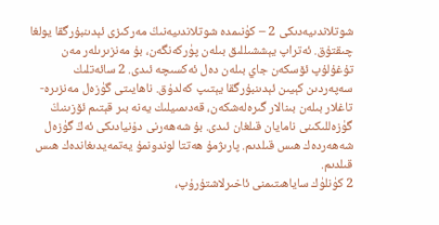شوتلاندىيەدىكى 2 – كۈنىمدە شوتلاندىيەنىڭ مەركىزى ئېدىنبۇرگقا يولغا چىقتۇق. ئەتراپ يېششىللىق بىلەن پۈركەنگەن، بۇ مەنزىرىلەر مەن تۇغۇلۇپ ئۆسكەن جاي بىلەن دەل ئەكسىچە ئىدى. 2 سائەتلىك سەپەردىن كېيىن ئېدىنبۇرگقا يېتىپ كەلدۇق. ناھايىتى گۈزەل مەنزىرە- تاغلار بىلەن بىنالار گىرەلەشكەن، قەدىمىيلىك يەنە بىر قېتىم ئۆزىنىڭ گۈزەللىكىنى نامايان قىلغان ئىدى. بۇ شەھەرنى دۇنيادىكى ئەڭ گۈزەل شەھەردەك ھىس قىلدىم. پارىژمۇ ھەتتا لوندونمۇ يەتمەيدىغاندەك ھىس قىلدىم.
2 كۈنلۈك ساياھىتىمنى ئاخىرلاشتۇرۇپ،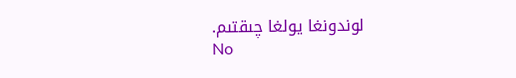لوندونغا يولغا چىقتىم.
No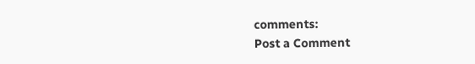comments:
Post a Comment